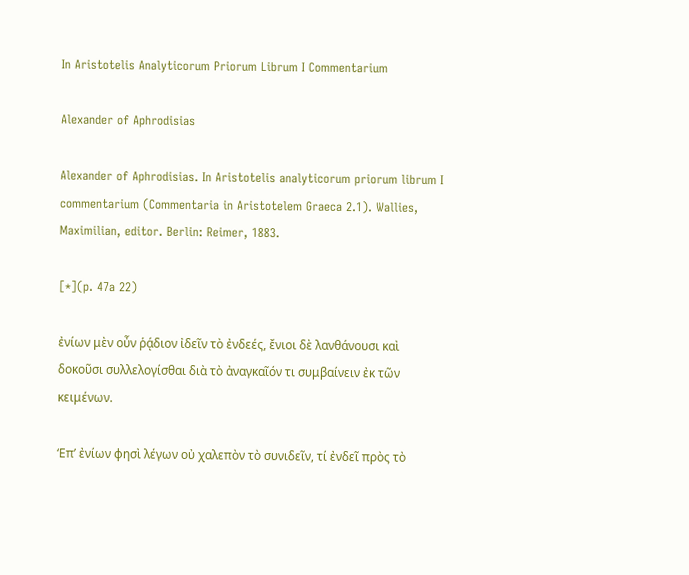In Aristotelis Analyticorum Priorum Librum I Commentarium

Alexander of Aphrodisias

Alexander of Aphrodisias. In Aristotelis analyticorum priorum librum I commentarium (Commentaria in Aristotelem Graeca 2.1). Wallies, Maximilian, editor. Berlin: Reimer, 1883.

[*](p. 47a 22)

ἐνίων μὲν οὖν ῥᾴδιον ἰδεῖν τὸ ἐνδεές, ἔνιοι δὲ λανθάνουσι καὶ δοκοῦσι συλλελογίσθαι διὰ τὸ ἀναγκαῖόν τι συμβαίνειν ἐκ τῶν κειμένων.

‘Επ’ ἐνίων φησὶ λέγων οὐ χαλεπὸν τὸ συνιδεῖν, τί ἐνδεῖ πρὸς τὸ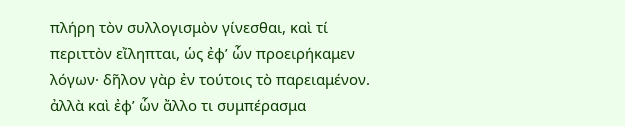πλήρη τὸν συλλογισμὸν γίνεσθαι, καὶ τί περιττὸν εἴληπται, ὡς ἐφ’ ὧν προειρήκαμεν λόγων· δῆλον γὰρ ἐν τούτοις τὸ παρειαμένον. ἀλλὰ καὶ ἐφ’ ὧν ἄλλο τι συμπέρασμα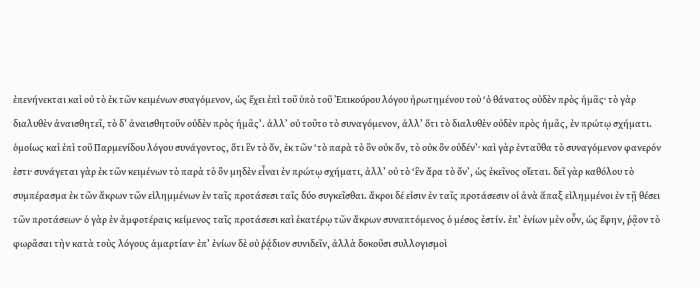ἐπενήνεκται καὶ οὐ τὸ ἐκ τῶν κειμένων συαγόμενον, ὡς ἔχει ἐπὶ τοῦ ὑπὸ τοῦ Ἐπικούρου λόγου ἠρωτημένου τοὺ ‘ὀ θάνατος οὐδὲν πρὸς ἡμᾶς· τὸ γὰρ διαλυθὲν ἀναισθητεῖ, τὸ δ’ ἀναισθητοῦν οὐδὲν πρὸς ἡμᾶς’. ἀλλ’ οὐ τοῦτο τὸ συναγόμενον, ἀλλ’ ὅτι τὸ διαλυθὲν οὐδὲν πρὸς ἡμᾶς, ἐν πρώτῳ σχήματι. ὁμοίως καὶ ἐπὶ τοῦ Παρμενίδου λόγου συνάγοντος, ὅτι ἓν τὸ ὄν, ἐκ τῶν ‘τὸ παρὰ τὸ ὂν οὐκ ὄν, τὸ οὐκ ὂν οὐδέν’· καὶ γὰρ ἐνταῦθα τὸ συναγόμενον φανερόν ἐστι· συνάγεται γὰρ ἐκ τῶν κειμένων τὸ παρὰ τὸ ὂν μηδὲν εἶναι ἐν πρώτῳ σχήματι, ἀλλ’ οὐ τὸ ‘ἓν ἄρα τὸ ὄν’, ὡς ἐκεῖνος οἴεται. δεῖ γὰρ καθόλου τὸ συμπέρασμα ἐκ τῶν ἄκρων τῶν εἰλημμένων ἐν ταῖς προτάσεσι ταῖς δύο συγκεῖσθαι. ἄκροι δέ εἰσιν ἐν ταῖς προτάσεσιν οἱ ἀνὰ ἅπαξ εἰλημμένοι ἐν τῇ θέσει τῶν προτάσεων· ὁ γὰρ ἐν ἀμφοτέραις κείμενος ταῖς προτάσεσι καὶ ἑκατέρῳ τῶν ἄκρων συναπτόμενος ὁ μέσος ἐστίν. ἐπ’ ἐνίων μὲν οὖν, ὡς ἔφην, ῥᾷον τὸ φωρᾶσαι τὴν κατὰ τοὺς λόγους ἁμαρτίαν· ἐπ’ ἐνίων δὲ οὐ ῥᾴδιον συνιδεῖν, ἀλλὰ δοκοῦσι συλλογισμοὶ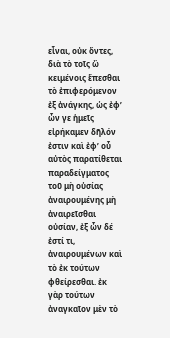εἶναι, οὐκ ὄντες, διὰ τὸ τοῖς ὢ κειμένοις ἕπεσθαι τὸ ἐπιφερόμενον ἐξ ἀνάγκης, ὡς ἐφ’ ὧν γε ἡμεῖς εἰρήκαμεν δῆλόν ἐστιν καὶ ἐφ’ οὗ αὐτὸς παρατίθεται παραδείγματος τοῦ μὴ οὑσίας ἀναιρουμένης μὴ ἀναιρεῖσθαι οὐσίαν, ἐξ ὧν δέ ἐστί τι, ἀναιρουμένων καὶ τὸ ἐκ τούτων φθείρεσθαι. ἐκ γὰρ τούτων ἀναγκαῖον μὲν τὸ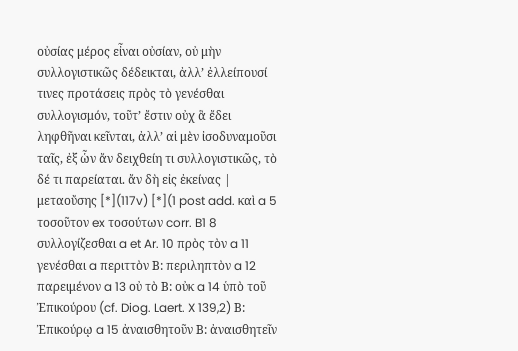οὐσίας μέρος εἶναι οὐσίαν, οὐ μὴν συλλογιστικῶς δέδεικται, ἀλλ’ ἐλλείπουσί τινες προτάσεις πρὸς τὸ γενέσθαι συλλογισμόν, τοῦτ’ ἔστιν οὐχ ἃ ἔδει ληφθῆναι κεῖνται, ἀλλ’ αἱ μὲν ἰσοδυναμοῦσι ταῖς, ἐξ ὧν ἄν δειχθείη τι συλλογιστικῶς, τὸ δέ τι παρείαται. ἄν δὴ εἰς ἐκείνας | μεταοὔσης [*](117v) [*](1 post add. καὶ a 5 τοσοῦτον ex τοσούτων corr. B1 8 συλλογίζεσθαι a et Ar. 10 πρὸς τὸν a 11 γενέσθαι a περιττὸν Β: περιληπτὸν a 12 παρειμένον a 13 οὐ τὸ Β: οὐκ a 14 ὑπὸ τοῦ Ἐπικούρου (cf. Diog. Laert. X 139,2) Β: Ἐπικούρῳ a 15 ἀναισθητοῦν Β: ἀναισθητεῖν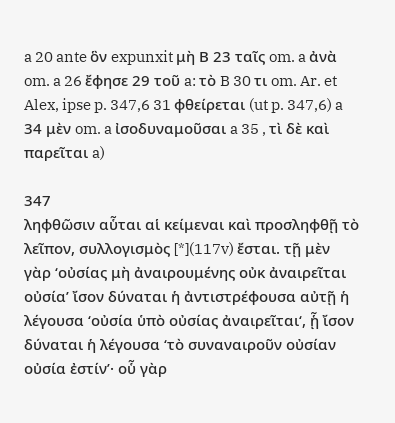a 20 ante ὃν expunxit μὴ Β 23 ταῖς om. a ἀνὰ om. a 26 ἔφησε 29 τοῦ a: τὸ B 30 τι om. Ar. et Alex, ipse p. 347,6 31 φθείρεται (ut p. 347,6) a 34 μὲν om. a ἰσοδυναμοῦσαι a 35 , τὶ δὲ καὶ παρεῖται a)

347
ληφθῶσιν αὗται αἱ κείμεναι καὶ προσληφθῇ τὸ λεῖπον, συλλογισμὸς [*](117v) ἔσται. τῇ μὲν γὰρ ‘οὐσίας μὴ ἀναιρουμένης οὐκ ἀναιρεῖται οὐσία’ ἴσον δύναται ἡ ἀντιστρέφουσα αὐτῇ ἡ λέγουσα ‘οὐσία ὑπὸ οὐσίας ἀναιρεῖται‘, ᾗ ἴσον δύναται ἡ λέγουσα ‘τὸ συναναιροῦν οὐσίαν οὐσία ἐστίν’· οὗ γὰρ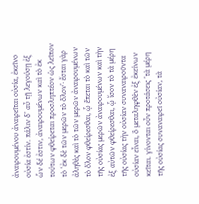ἀναιρουμένου ἀναιρεῖται οὐσία, ἐκεῖνο οὐσία ἐστίν. πάλιν δ’ αὖ τῇ λεγούσῃ ἐξ ὧν δέ ἐστιν, ἀναιρουμένων καὶ τὸ ἐκ τούτων φθείρεται προσληπτέον ὡς λεῖπον τὸ ‘ἐκ δὲ τῶν μερῶν τὸ ὅλον’· ἔσται γὰρ ἀληθὲς καὶ τὸ τῶν μερῶν ἀναιρουμένων τὸ ὅλον φθείρεσθαι, ᾧ ἕπεται τὸ καὶ τῶν τῆς οὐσίας μερῶν ἀναιρουμένων καὶ τὴν ἐξ αὐτῶν φθείρεσθαι, ᾧ ἴσον τὸ τὰ μέρη τῆς οὐσίας τὴν οὐσίαν συναναιροῦντα οὐσίαν εἶναι, ὃ μεταληφθὲν ἐξ ἐκείνων κεῖται. γίνονται οὖν προτάσεις ’τὰ μέρη τῆς οὐσίας συναναιρεῖ οὐσίαν, τὰ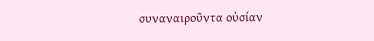συναναιροῦντα οὐσίαν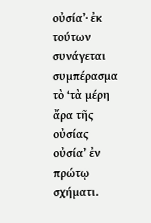οὐσία’· ἐκ τούτων συνάγεται συμπέρασμα τὸ ‘τὰ μέρη ἄρα τῆς οὐσίας οὐσία’ ἐν πρώτῳ σχήματι.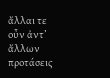ἄλλαι τε οὖν ἀντ’ ἄλλων προτάσεις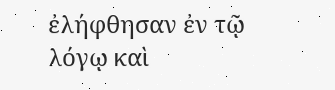ἐλήφθησαν ἐν τῷ λόγῳ καὶ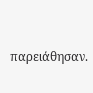παρειάθησαν.